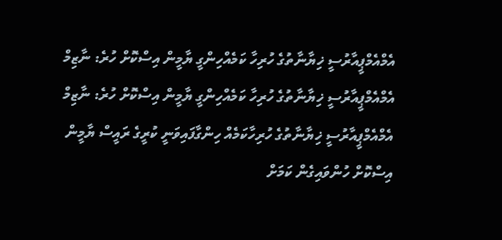އެމްއެމްޕީއާރުސީ ޚިޔާނާތުގެ ހުރިހާ ކަމެއްހިންގީ ޔާމީން އިސްކޮށް ހުރެ: ނާޒިމް
އެމްއެމްޕީއާރުސީ ޚިޔާނާތުގެ ހުރިހާ ކަމެއްހިންގީ ޔާމީން އިސްކޮށް ހުރެ: ނާޒިމް
އެމްއެމްޕީއާރުސީ ޚިޔާނާތުގެ ހުރިހާކަމެއް ހިންގާފައިވަނީ ކުރީގެ ރައީސް ޔާމީން އިސްކޮށް ހުންވައިގެން ކަމަށް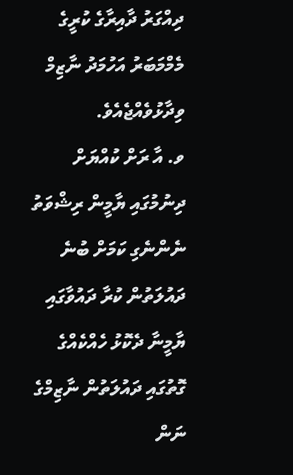ދިއްގަރު ދާއިރާގެ ކުރީގެ މެމްމަބަރު އަހުމަދު ނާޒިމް ވިދާޅުވެއްޖެއެވެ.
ވ. އާ ރަށް ކުއްޔަށް ދިނުމުގައި ޔާމީން ރިޝްވަތު ނެންނެގި ކަމަށް ބުނެ ދައުލަތުން ކުރާ ދައުވާގައި ޔާމީނާ ދެކޮޅު ހެއްކެއްގެ ގޮތުގައި ދައުލަތުން ނާޒިމްގެ ނަން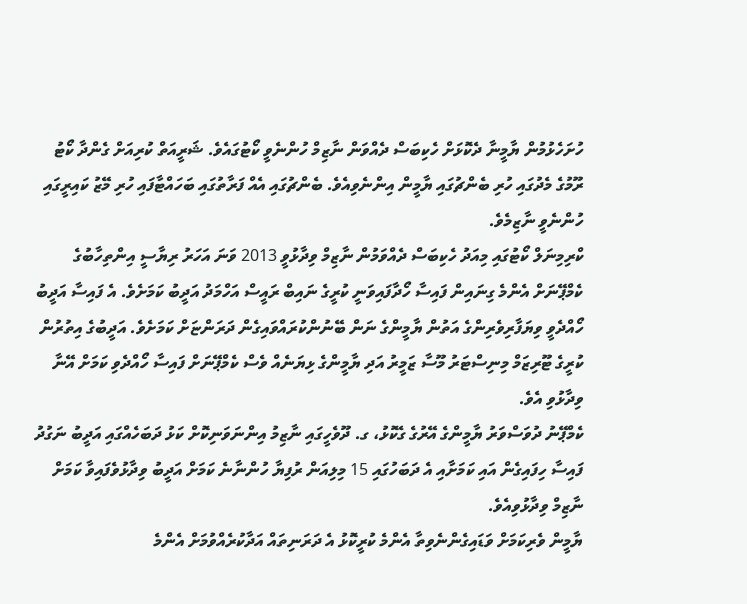ހުށަހެޅުމުން ޔާމީނާ ދެކޮޅަށް ހެކިބަސް ދެއްވަން ނާޒިމް ހުންނެވީ ކޯޓުގައެވެ. ޝަރީއަތް ކުރިއަށް ގެންދާ ކޯޓު ރޫމުގެ މެދުގައި ހުރި ބެންޗުގައި ޔާމީން އިންނެވިއެވެ. ބެންޗުގައި އެއް ފަރާތުގައި ބަހައްޓާފައި ހުރި މޭޒު ކައިރީގައި ހުންނެވީ ނާޒިމެވެ.
ކްރިމިނަލް ކޯޓުގައި މިއަދު ހެކިބަސް ދެއްވަމުން ނާޒިމް ވިދާޅުވީ 2013 ވަނަ އަހަރު ރިޔާސީ އިންތިހާބުގެ ކެމްޕޭނަށް އެންމެ ގިނައިން ފައިސާ ހޯދާފައިވަނީ ކުރީގެ ނައިބް ރައީސް އަހްމަދު އަދީބު ކަމަށެވެ. އެ ފައިސާ އަދީބު ހޯއްދެވީ ވިޔަފާރިވެރިންގެ އަތުން ޔާމީންގެ ނަން ބޭނުންކުރައްވައިގެން ދަރަންޏަށް ކަމަށެވެ. އަދީބުގެ އިތުރުން ކުރީގެ ޓޫރިޒަމް މިނިސްޓަރު މޫސާ ޒަމީރު އަދި ޔާމީންގެ ޅިޔަނެއް ވެސް ކެމްޕޭނަށް ފައިސާ ހޯއްދެވި ކަމަށް އޭނާ ވިދާޅުވި އެވެ.
ކެމްޕޭނު ދުވަސްވަރު ޔާމީންގެ އޭރުގެ ގެކޮޅު، ގ. ދޫވެހީގައި ނާޒިމު އިންނަވަނިކޮށް ކަޅު ދަބަހެއްގައި އަދީބު ނަގުދު ފައިސާ ހިފައިގެން އައި ކަމަށާއި އެ ދަބަހުގައި 15 މިލިއަން ރުފިޔާ ހުންނާނެ ކަމަށް އަދީބު ވިދާޅުވެފައިވާ ކަމަށް ނާޒިމް ވިދާޅުވިއެވެ.
ޔާމީން ވެރިކަމަށް ވަޑައިގެންނެވިތާ އެންމެ ކުރީކޮޅު އެ ދަރަނިތައް އަދާކުރެއްވުމަށް އެންމެ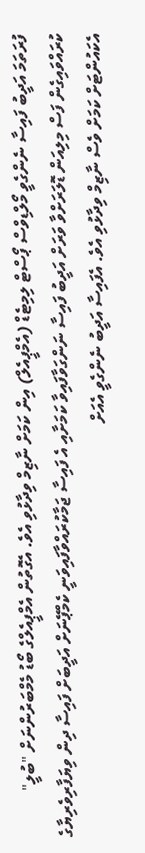ފުރަތަމަ އަދީބު ފައިސާ ނެންގެވީ މޯލްޑިވްސް ޕޯސްޓް ލިމިޓެޑް (އެމްޕީއެލް) އިން ކަމަށް ނާޒިމް ވިދާޅުވި އެވެ. އެގޮތުން އެމްޕީއެލްގެ ބޯޑު މެމްބަރުންނަށް "ބުލީ" ކުރައްވައިގެން ފަސް މިލިއަން ޑޮލަރަށްވާ ވަރަށް އަދީބު ފައިސާ ނަންގަވާފައިވާ ކަމަށާއި އެ ފައިސާ ޖަމާކުރައްވާފައިވަނީ ކެމްޕޭނަށް އަދީބަށް ފައިސާ ދިން ވިޔަފާރިވެރިޔާގެ އެކައުންޓަށް ކަމަށް ވެސް ނާޒިމް ވިދާޅުވި އެވެ. އެފައިސާ އަދީބު ނެންގެވީ އެއަށް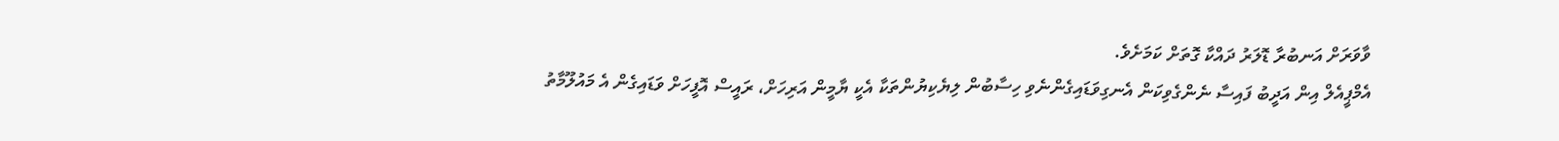ވާވަރަށް އަނބުރާ ޑޮލަރު ދައްކާ ގޮތަށް ކަމަށެވެ.
އެމްޕީއެލް އިން އަދީބު ފައިސާ ނެންގެވިކަން އެނގިވަޑައިގެންނެވި ހިސާބުން ލިޔެކިޔުންތަކާ އެކީ ޔާމީން އަރިހަށް، ރައީސް އޮފީހަށް ވަޑައިގެން އެ މައުލޫމާތު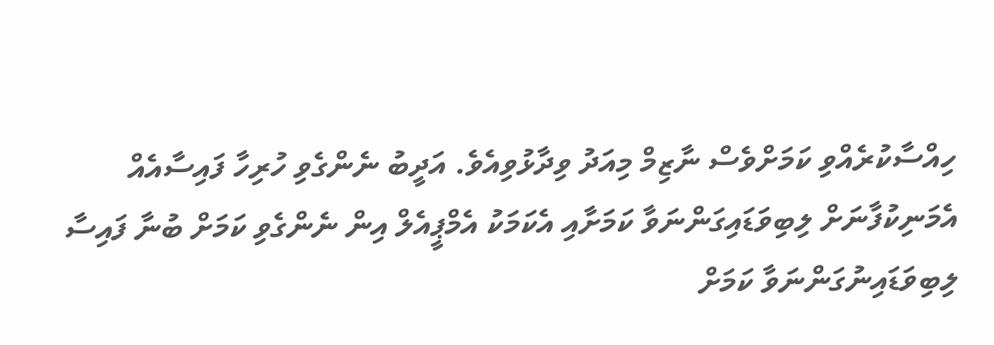ހިއްސާކުރެއްވި ކަމަށްވެސް ނާޒިމް މިއަދު ވިދާޅުވިއެވެ. އަދީބު ނެންގެވި ހުރިހާ ފައިސާއެއް އެމަނިކުފާނަށް ލިބިވަޑައިގަންނަވާ ކަމަށާއި އެކަމަކު އެމްޕީއެލް އިން ނެންގެވި ކަމަށް ބުނާ ފައިސާ ލިބިވަޑައިނުގަންނަވާ ކަމަށް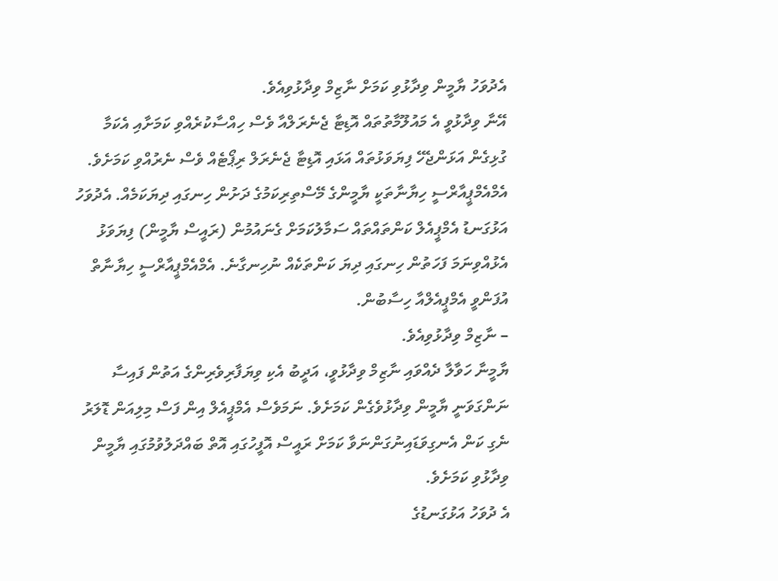އެދުވަހު ޔާމީން ވިދާޅުވި ކަމަށް ނާޒިމް ވިދާޅުވިއެވެ.
އޭނާ ވިދާޅުވީ އެ މައުލޫމާތުތައް އޮޑިޓާ ޖެނެރަލްއާ ވެސް ހިއްސާކުރެއްވި ކަމަށާއި އެކަމާ ގުޅިގެން އަޅަންޖެހޭ ފިޔަވަޅުތައް އަޅައި އޮޑިޓާ ޖެނެރަލް ރިޕޯޓެއް ވެސް ނެރުއްވި ކަމަށެވެ.
އެމްއެމްޕީއާރްސީ ހިޔާނާތަކީ ޔާމީންގެ މޭސްތިރިކަމުގެ ދަށުން ހިނގައި ދިޔަކަމެއް. އެދުވަހު އަޅުގަނޑު އެމްޕީއެލް ކަންތައްތައް ސަމާލުކަމަށް ގެނައުމުން (ރައީސް ޔާމީން) ފިޔަވަޅު އެޅުއްވިނަމަ ފަހަތުން ހިނގައި ދިޔަ ކަންތަކެއް ނުހިނގާނެ. އެމްއެމްޕީއާރްސީ ހިޔާނާތް އުފަންވީ އެމްޕީއެލްއާ ހިސާބުން.
– ނާޒިމް ވިދާޅުވިއެވެ.
ޔާމީނާ ހަވާލާ ދެއްވައި ނާޒިމް ވިދާޅުވީ، އަދީބު އެކި ވިޔަފާރިވެރިންގެ އަތުން ފައިސާ ނަންގަވަނީ ޔާމީން ވިދާޅުވެގެން ކަމަށެވެ. ނަމަވެސް އެމްޕީއެލް އިން ފަސް މިލިއަން ޑޮލަރު ނެގި ކަން އެނގިވަޑައިނުގަންނަވާ ކަމަށް ރައީސް އޮފީހުގައި އޮތް ބައްދަލުވުމުގައި ޔާމީން ވިދާޅުވި ކަމަށެވެ.
އެ ދުވަހު އަޅުގަނޑުގެ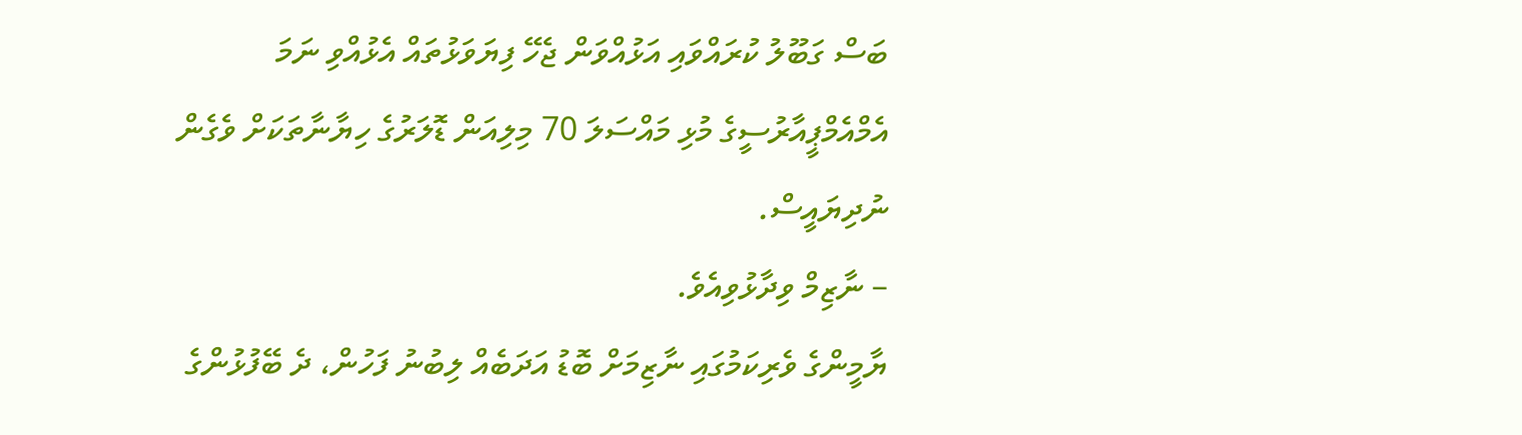ބަސް ގަބޫލު ކުރައްވައި އަޅުއްވަން ޖެހޭ ފިޔަވަޅުތައް އެޅުއްވި ނަމަ އެމްއެމްޕީއާރުސީގެ މުޅި މައްސަލަ 70 މިލިއަން ޑޮލަރުގެ ހިޔާނާތަކަށް ވެގެން ނުދިޔައީސް.
– ނާޒިމް ވިދާޅުވިއެވެ.
ޔާމީންގެ ވެރިކަމުގައި ނާޒިމަށް ބޮޑު އަދަބެއް ލިބުނު ފަހުން، ދެ ބޭފުޅުންގެ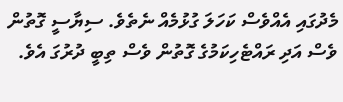މެދުގައި އެއްވެސް ކަހަލަ ގުޅުމެއް ނެތެވެ. ސިޔާސީ ގޮތުން ވެސް އަދި ރައްޓެހިކަމުގެ ގޮތުން ވެސް ތިބީ ދުރުގަ އެވެ.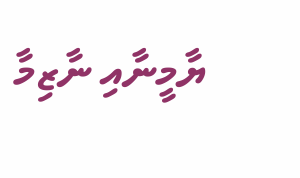ޔާމީނާއި ނާޒިމާ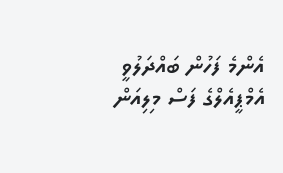އެންމެ ފަހުން ބައްދަލުވީ އެމްޕީއެލްގެ ފަސް މިލިއަން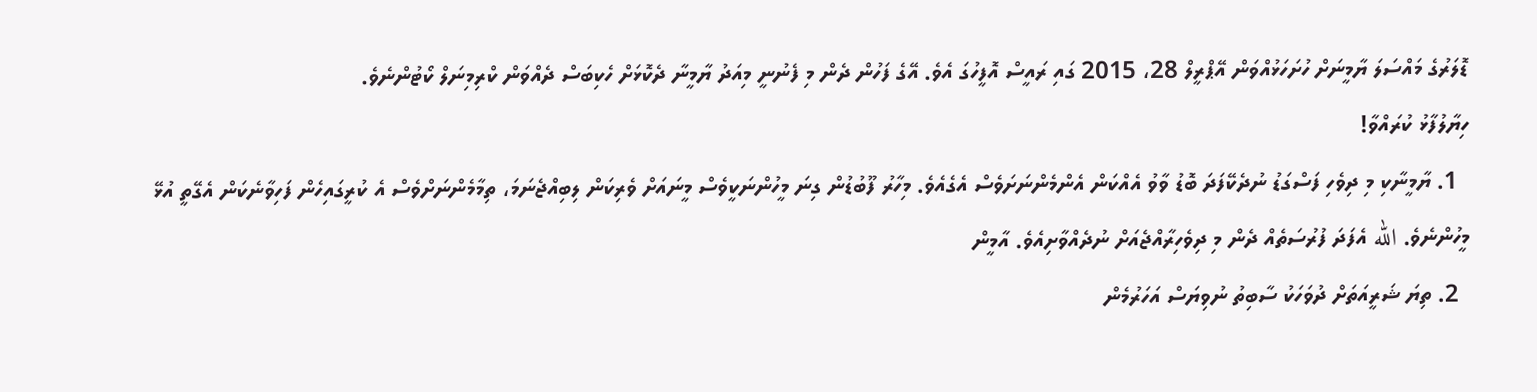ޑޮލަރުގެ މައްސަލަ ޔާމީނަށް ހުށަހަޅުއްވަން އޭޕްރީލް 28، 2015 ގައި ރައީސް އޮފީހުގަ އެވެ. އޭގެ ފަހުން ދެން މި ފެނުނީ މިއަދު ޔާމީނާ ދެކޮޅަށް ހެކިބަސް ދެއްވަން ކްރިމިނަލް ކޯޓުންނެވެ.
ހިޔާލުފާޅު ކުރައްވާ!
  1. ޔާމީނާކި މި ދިވެހި ފަސްގަޑު ނުދެކޭފަދަ ބޮޑު ވާވު އެއްކަން އެންމެންނަށަވެސް އެގެއެވެ. މިހާރު ފޫބުޑުން ގިނަ މީހުންނަކީވެސް މީނައަށް ވެރިކަން ލިބިއްޖެނަމަ، ތިމާމެންނަށްވެސް އެ ކުރީގައިހެން ފަހިވާނެކަން އެގޭތީ އުޅޭ މީހުންނެވެ. الله އެފަދަ ފުރުސަތެއް ދެން މި ދިވެހިރާއްޖެއަށް ނުދެއްވާށިއެވެ. އާމީން
  2. ތިޔަ ޝަރީއަތަށް ދުވަހަކު ސާބިތު ނުވިޔަސް އަހަރުމެން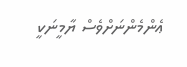ޢެންމެންނަށްވެސް ޔާމީނަކީ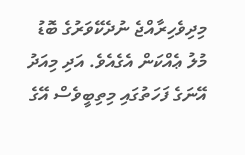މިދިވެހިރާއްޖެ ނުދެކޭވަރުގެ ބޮޑު މުލު ޢެއްކަން އެގެއެވެ. އަދި މިއަދު އޭނަގެ ފަހަތުގައި މިތިބީވެސް އޭގެ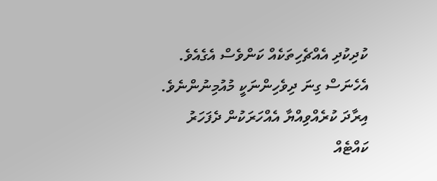ކުދިކުދި އެއްޗެހިތަކެއް ކަންވެސް އެގެއެވެ. އެހެނަސް ގިނަ ދިވެހިންނަކީ މުއުމިނުންނެވެ. އިރާދަ ކުރެއްވިއްޔާ އެއްހަރަކުން ދެފަހަރު ކައްޓެއް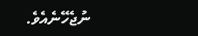ނުޖެހޭނެއެވެ.